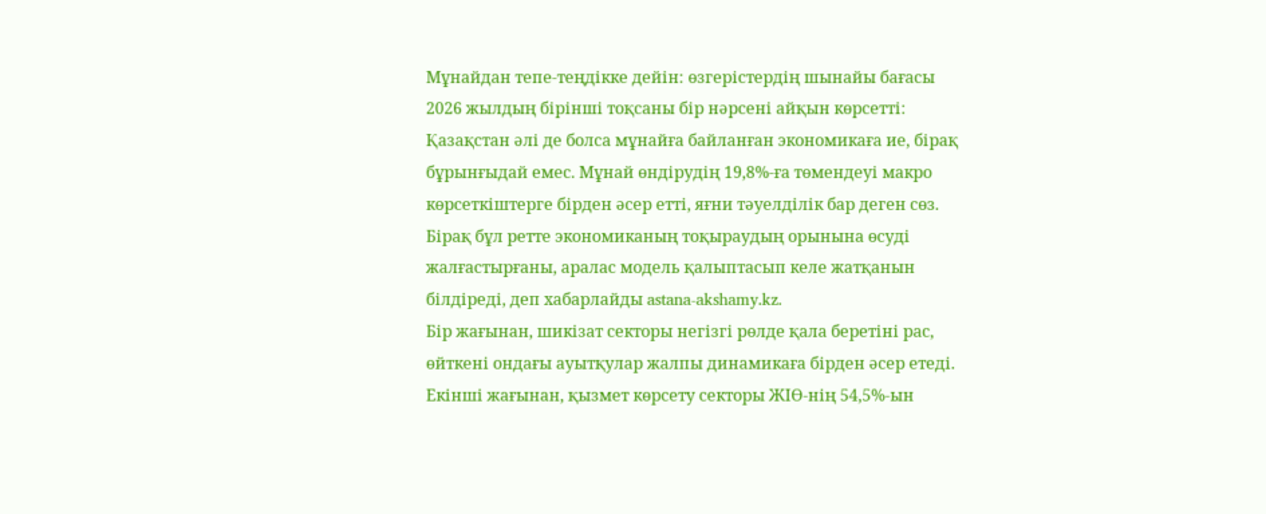Мұнайдан тепе-теңдікке дейін: өзгерістердің шынайы бағасы
2026 жылдың бірінші тоқсаны бір нәрсені айқын көрсетті: Қазақстан әлі де болса мұнайға байланған экономикаға ие, бірақ бұрынғыдай емес. Мұнай өндірудің 19,8%-ға төмендеуі макро көрсеткіштерге бірден әсер етті, яғни тәуелділік бар деген сөз. Бірақ бұл ретте экономиканың тоқыраудың орынына өсуді жалғастырғаны, аралас модель қалыптасып келе жатқанын білдіреді, деп хабарлайды astana-akshamy.kz.
Бір жағынан, шикізат секторы негізгі рөлде қала беретіні рас, өйткені ондағы ауытқулар жалпы динамикаға бірден әсер етеді. Екінші жағынан, қызмет көрсету секторы ЖІӨ-нің 54,5%-ын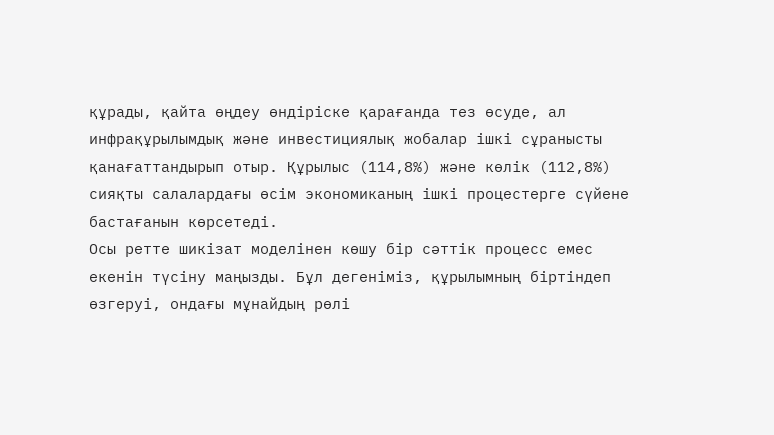құрады, қайта өңдеу өндіріске қарағанда тез өсуде, ал инфрақұрылымдық және инвестициялық жобалар ішкі сұранысты қанағаттандырып отыр. Құрылыс (114,8%) және көлік (112,8%) сияқты салалардағы өсім экономиканың ішкі процестерге сүйене бастағанын көрсетеді.
Осы ретте шикізат моделінен көшу бір сәттік процесс емес екенін түсіну маңызды. Бұл дегеніміз, құрылымның біртіндеп өзгеруі, ондағы мұнайдың рөлі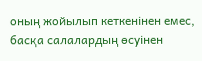оның жойылып кеткенінен емес, басқа салалардың өсуінен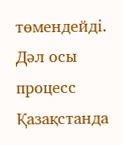төмендейді. Дәл осы процесс Қазақстанда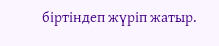біртіндеп жүріп жатыр.